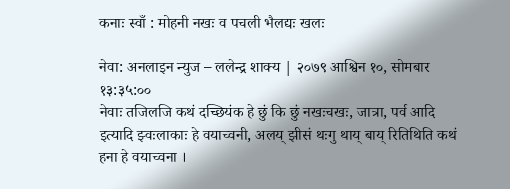कनाः स्वाँ : मोहनी नखः व पचली भैलद्यः खलः

नेवा: अनलाइन न्युज – ललेन्द्र शाक्य | २०७९ आश्विन १०, सोमबार १३:३५:००
नेवाः तजिलजि कथं दच्छियंक हे छुं कि छुं नखःचखः, जात्रा, पर्व आदि इत्यादि झ्वःलाकाः हे वयाच्वनी, अलय् झीसं थःगु थाय् बाय् रितिथिति कथं हना हे वयाच्वना ।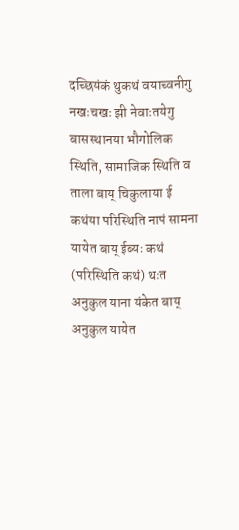दच्छियंकं थुकथं वयाच्वनीगु नखःचखः झी नेवाःतयेगु बासस्थानया भौगोलिक स्थिति, सामाजिक स्थिति व ताला बाय् चिकुलाया ई कथंया परिस्थिति नापं सामना यायेत बाय् ईब्यः कथं (परिस्थिति कथं) थःत अनुकुल याना यंकेत बाय् अनुकुल यायेत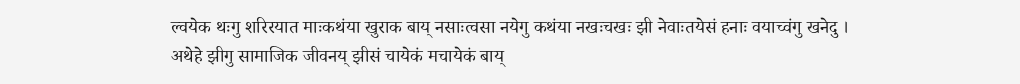ल्वयेक थःगु शरिरयात माःकथंया खुराक बाय् नसाःत्वसा नयेगु कथंया नखःचखः झी नेवाःतयेसं हनाः वयाच्वंगु खनेदु ।
अथेहे झीगु सामाजिक जीवनय् झीसं चायेकं मचायेकं बाय्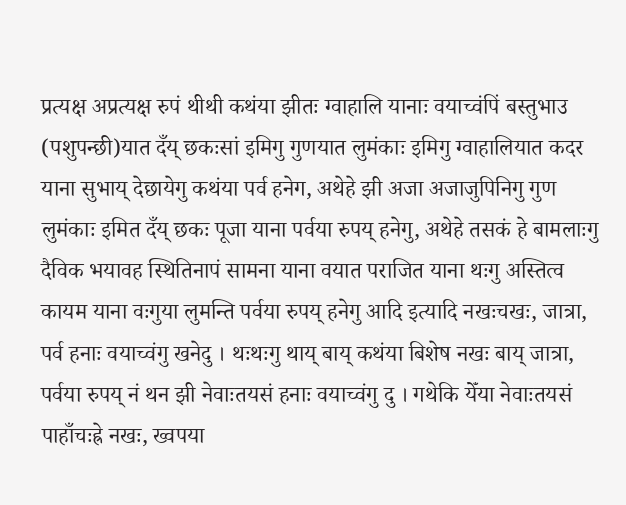प्रत्यक्ष अप्रत्यक्ष रुपं थीथी कथंया झीतः ग्वाहालि यानाः वयाच्वंपिं बस्तुभाउ (पशुपन्छी)यात दँय् छकःसां इमिगु गुणयात लुमंकाः इमिगु ग्वाहालियात कदर याना सुभाय् देछायेगु कथंया पर्व हनेग, अथेहे झी अजा अजाजुपिनिगु गुण लुमंकाः इमित दँय् छकः पूजा याना पर्वया रुपय् हनेगु, अथेहे तसकं हे बामलाःगु दैविक भयावह स्थितिनापं सामना याना वयात पराजित याना थःगु अस्तित्व कायम याना वःगुया लुमन्ति पर्वया रुपय् हनेगु आदि इत्यादि नखःचखः, जात्रा, पर्व हनाः वयाच्वंगु खनेदु । थःथःगु थाय् बाय् कथंया बिशेष नखः बाय् जात्रा, पर्वया रुपय् नं थन झी नेवाःतयसं हनाः वयाच्वंगु दु । गथेकि येँया नेवाःतयसं पाहाँचःह्रे नखः, ख्वपया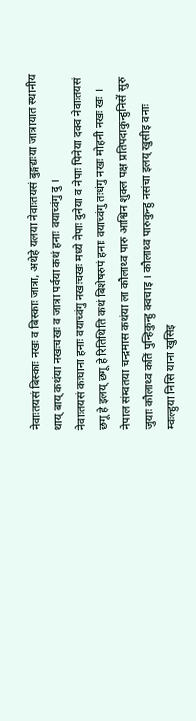नेवाःतयसं बिस्काः नखः व बिस्काः जात्रा, अथेहे यलया नेवाःतयसं बुङ्गद्यःया जात्रायात स्थानीय थाय् बाय् कथंया नखःचखः व जात्रा पर्वया कथं हनाः वयाच्वंगु दु ।
नेवाःतयसं कःघाना हनाः वयाच्वंगु नखःचखः मध्ये नेपाः दुनेया व नेपाः पिनेया दक्व नेवाःतयसं छगू हे इलय् छगू हे रितिथिति कथं बिशेषरुपं हनाः वयाच्वंगु तःधंगु नखः मोहनी नखः खः । नेपाल संम्वतया चन्द्रमास कथंया ला कौलाथ्व पारु आश्विन शुक्ल पक्ष प्रतिपदाकुन्हुनिसें सुरु जुयाः कौलाथ्व कतिं पुन्हिकुन्हु क्वचाइ । कौलाथ्व पारुकुन्हु नसंचा इलय् खुसीइ वनाः म्वःल्हुया निसि याना खुसिइ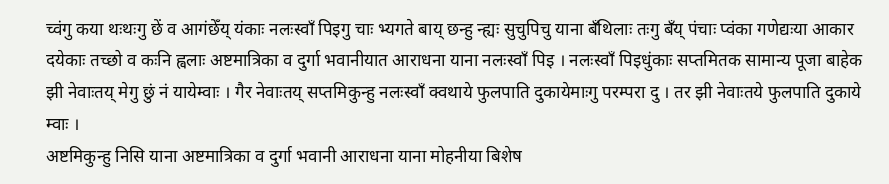च्वंगु कया थःथःगु छें व आगंछेँय् यंकाः नलःस्वाँ पिइगु चाः भ्यगते बाय् छन्हु न्ह्यः सुचुपिचु याना बँथिलाः तःगु बँय् पंचाः प्वंका गणेद्यःया आकार दयेकाः तच्छो व कःनि ह्वलाः अष्टमात्रिका व दुर्गा भवानीयात आराधना याना नलःस्वाँ पिइ । नलःस्वाँ पिइधुंकाः सप्तमितक सामान्य पूजा बाहेक झी नेवाःतय् मेगु छुं नं यायेम्वाः । गैर नेवाःतय् सप्तमिकुन्हु नलःस्वाँ क्वथाये फुलपाति दुकायेमाःगु परम्परा दु । तर झी नेवाःतये फुलपाति दुकाये म्वाः ।
अष्टमिकुन्हु निसि याना अष्टमात्रिका व दुर्गा भवानी आराधना याना मोहनीया बिशेष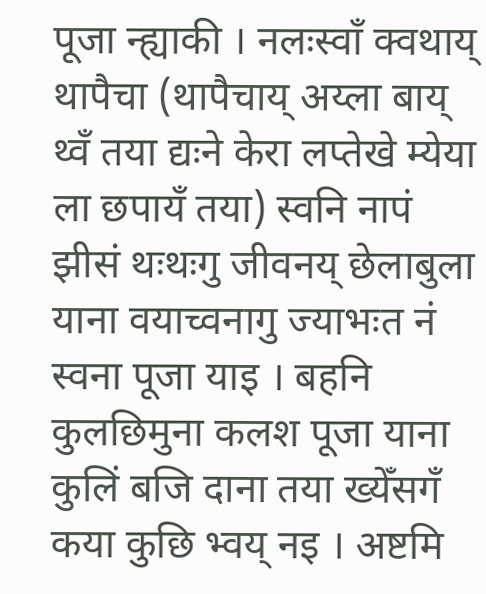पूजा न्ह्याकी । नलःस्वाँ क्वथाय् थापैचा (थापैचाय् अय्ला बाय् थ्वँ तया द्यःने केरा लप्तेखे म्येया ला छपायँ तया) स्वनि नापं झीसं थःथःगु जीवनय् छेलाबुला याना वयाच्वनागु ज्याभःत नं स्वना पूजा याइ । बहनि कुलछिमुना कलश पूजा याना कुलिं बजि दाना तया ख्येँसगँ कया कुछि भ्वय् नइ । अष्टमि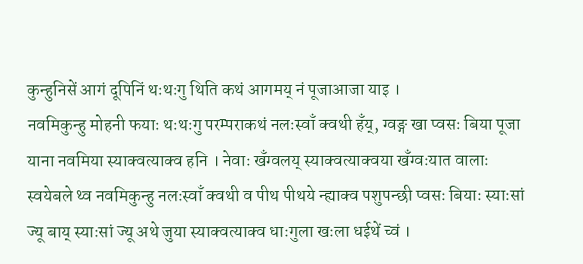कुन्हुनिसें आगं दूपिनिं थःथःगु थिति कथं आगमय् नं पूजाआजा याइ ।
नवमिकुन्हु मोहनी फयाः थःथःगु परम्पराकथं नलःस्वाँ क्वथी हँय्, ग्वङ्ग खा प्वसः बिया पूजा याना नवमिया स्याक्वत्याक्व हनि । नेवाः खँग्वलय् स्याक्वत्याक्वया खँग्वःयात वालाः स्वयेबले थ्व नवमिकुन्हु नलःस्वाँ क्वथी व पीथ पीथये न्ह्याक्व पशुपन्छी प्वसः बियाः स्याःसां ज्यू बाय् स्याःसां ज्यू अथे जुया स्याक्वत्याक्व धाःगुला खःला धईथें च्वं ।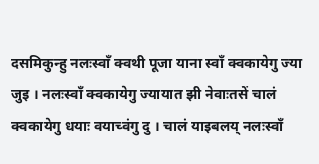दसमिकुन्हु नलःस्वाँ क्वथी पूजा याना स्वाँ क्वकायेगु ज्या जुइ । नलःस्वाँ क्वकायेगु ज्यायात झी नेवाःतसें चालं क्वकायेगु धयाः वयाच्वंगु दु । चालं याइबलय् नलःस्वाँ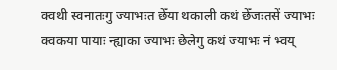क्वथी स्वनातःगु ज्याभःत छेँया थकाली कथं छेँजःतसें ज्याभः क्वकया पायाः न्ह्याका ज्याभः छेलेगु कथं ज्याभः नं भ्वय्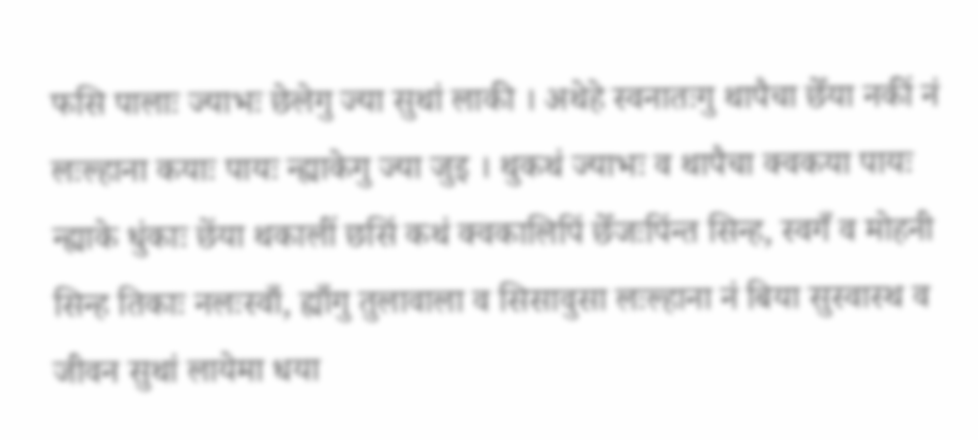फसि पालाः ज्याभः छेलेगु ज्या सुथां लाकी । अथेहे स्वनातःगु थापैचा छेँया नकीं नं लःल्हाना कयाः पायः न्ह्याकेगु ज्या जुइ । थुकथं ज्याभः व थापैचा क्वकया पायः न्ह्याके धुंकाः छेंया थकालीं छसिं कथं क्वकालिपिं छेँजःपिंन्त सिन्ह, स्वगँ व मोहनी सिन्ह तिकाः नलःस्वाँ, ह्याँगु तुलावाला व सिसावुसा लःल्हाना नं बिया सुस्वास्थ व जीवन सुथां लायेमा धया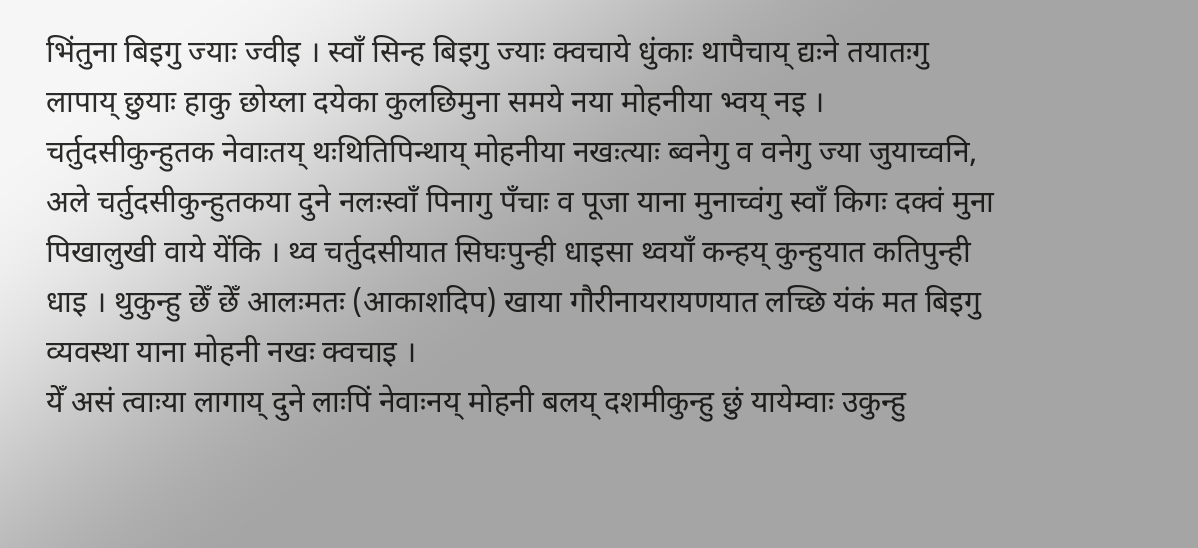भिंतुना बिइगु ज्याः ज्वीइ । स्वाँ सिन्ह बिइगु ज्याः क्वचाये धुंकाः थापैचाय् द्यःने तयातःगु लापाय् छुयाः हाकु छोय्ला दयेका कुलछिमुना समये नया मोहनीया भ्वय् नइ ।
चर्तुदसीकुन्हुतक नेवाःतय् थःथितिपिन्थाय् मोहनीया नखःत्याः ब्वनेगु व वनेगु ज्या जुयाच्वनि, अले चर्तुदसीकुन्हुतकया दुने नलःस्वाँ पिनागु पँचाः व पूजा याना मुनाच्वंगु स्वाँ किगः दक्वं मुना पिखालुखी वाये येंकि । थ्व चर्तुदसीयात सिघःपुन्ही धाइसा थ्वयाँ कन्हय् कुन्हुयात कतिपुन्ही धाइ । थुकुन्हु छेँ छेँ आलःमतः (आकाशदिप) खाया गौरीनायरायणयात लच्छि यंकं मत बिइगु व्यवस्था याना मोहनी नखः क्वचाइ ।
येँ असं त्वाःया लागाय् दुने लाःपिं नेवाःनय् मोहनी बलय् दशमीकुन्हु छुं यायेम्वाः उकुन्हु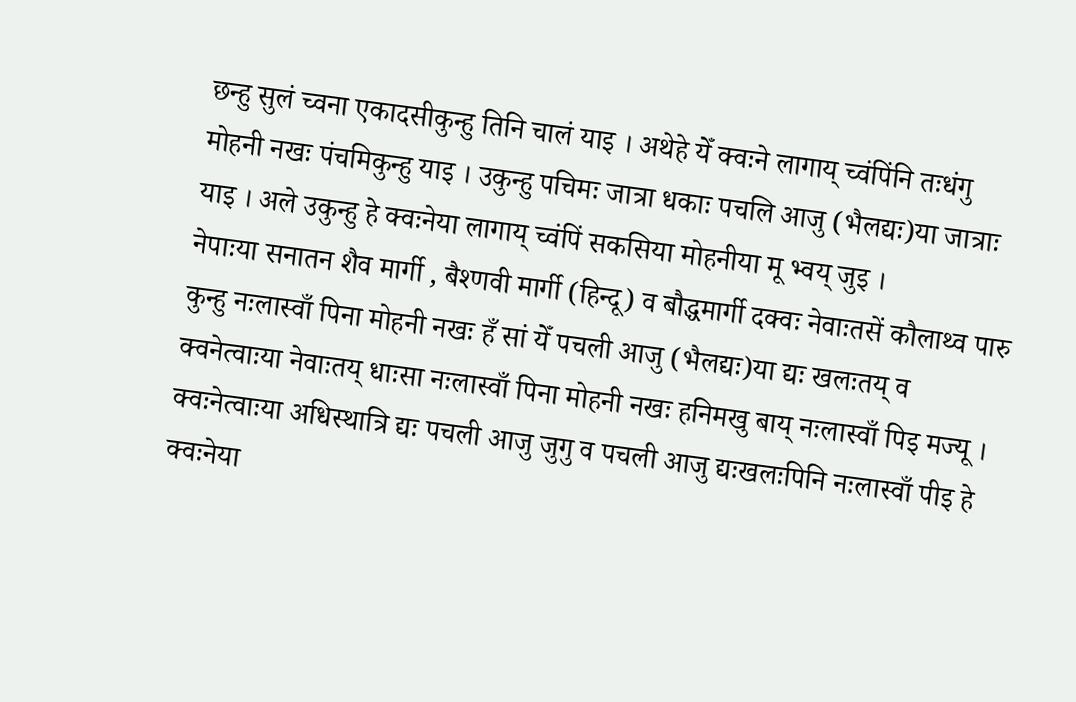छन्हु सुलं च्वना एकादसीकुन्हु तिनि चालं याइ । अथेहे येँ क्वःने लागाय् च्वंपिंनि तःधंगु मोहनी नखः पंचमिकुन्हु याइ । उकुन्हु पचिमः जात्रा धकाः पचलि आजु (भैलद्यः)या जात्राः याइ । अले उकुन्हु हे क्वःनेया लागाय् च्वंपिं सकसिया मोहनीया मू भ्वय् जुइ ।
नेपाःया सनातन शैव मार्गी , बैश्णवी मार्गी (हिन्दू) व बौद्धमार्गी दक्वः नेवाःतसें कौलाथ्व पारु कुन्हु नःलास्वाँ पिना मोहनी नखः हँ सां येँ पचली आजु (भैलद्यः)या द्यः खलःतय् व क्वनेत्वाःया नेवाःतय् धाःसा नःलास्वाँ पिना मोहनी नखः हनिमखु बाय् नःलास्वाँ पिइ मज्यू । क्वःनेत्वाःया अधिस्थात्रि द्यः पचली आजु जुगु व पचली आजु द्यःखलःपिनि नःलास्वाँ पीइ हे क्वःनेया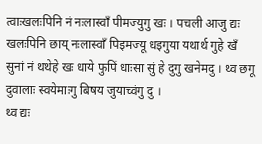त्वाःखलःपिनि नं नःलास्वाँ पीमज्युगु खः । पचली आजु द्यः खलःपिनि छाय् नःलास्वाँ पिइमज्यू धइगुया यथार्थ गुहे खँ सुनां नं थथेहे खः धाये फुपिं धाःसा सुं हे दुगु खनेमदु । थ्व छगू दुवालाः स्वयेमाःगु बिषय जुयाच्वंगु दु ।
थ्व द्यः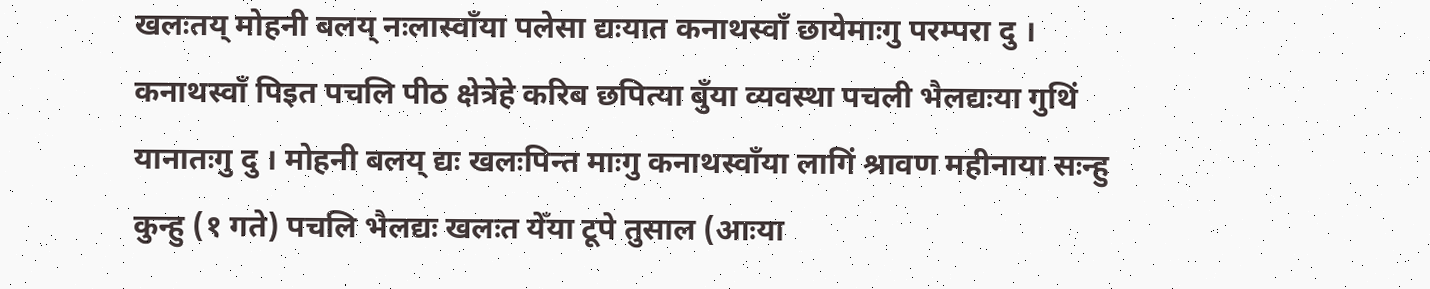खलःतय् मोहनी बलय् नःलास्वाँया पलेसा द्यःयात कनाथस्वाँ छायेमाःगु परम्परा दु । कनाथस्वाँ पिइत पचलि पीठ क्षेत्रेहे करिब छपित्या बुँया व्यवस्था पचली भैलद्यःया गुथिं यानातःगु दु । मोहनी बलय् द्यः खलःपिन्त माःगु कनाथस्वाँया लागिं श्रावण महीनाया सःन्हु कुन्हु (१ गते) पचलि भैलद्यः खलःत येँया टूपे तुसाल (आःया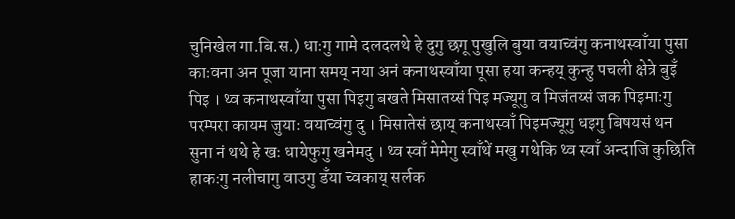चुनिखेल गा.बि.स.) धाःगु गामे दलदलथे हे दुगु छगू पुखुलि बुया वयाच्वंगु कनाथस्वाँया पुसा काःवना अन पूजा याना समय् नया अनं कनाथस्वाँया पूसा हया कन्हय् कुन्हु पचली क्षेत्रे बुइँ पिइ । थ्व कनाथस्वाँया पुसा पिइगु बखते मिसातय्सं पिइ मज्यूगु व मिजंतय्सं जक पिइमाःगु परम्परा कायम जुयाः वयाच्वंगु दु । मिसातेसं छाय् कनाथस्वाँ पिइमज्यूगु धइगु बिषयसं थन सुना नं थथे हे खः धायेफुगु खनेमदु । थ्व स्वाँ मेमेगु स्वाँथें मखु गथेकि थ्व स्वाँ अन्दाजि कुछिति हाकःगु नलीचागु वाउगु डँया च्वकाय् सर्लक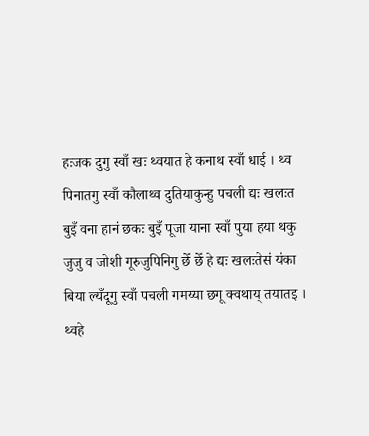हःजक दुगु स्वाँ खः थ्वयात हे कनाथ स्वाँ धाई । थ्व पिनातगु स्वाँ कौलाथ्व दुतियाकुन्हु पचली द्यः खलःत बुइँ वना हानं छकः बुइँ पूजा याना स्वाँ पुया हया थकु जुजु व जोशी गूरुजुपिनिगु छेँ छेँ हे द्यः खलःतेसं यंका बिया ल्यँदूगु स्वाँ पचली गमय्या छगू क्वथाय् तयातइ । थ्वहे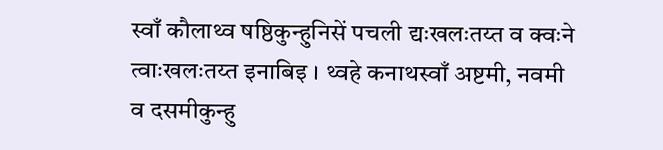स्वाँ कौलाथ्व षष्ठिकुन्हुनिसें पचली द्यःखलःतय्त व क्वःने त्वाःखलःतय्त इनाबिइ । थ्वहे कनाथस्वाँ अष्टमी, नवमी व दसमीकुन्हु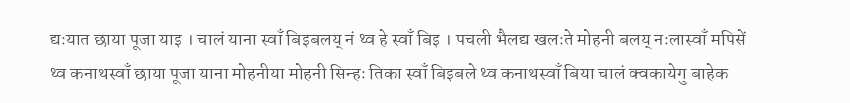द्यःयात छाया पूजा याइ । चालं याना स्वाँ बिइबलय् नं थ्व हे स्वाँ बिइ । पचली भैलद्य खलःते मोहनी बलय् नःलास्वाँ मपिसें थ्व कनाथस्वाँ छाया पूजा याना मोहनीया मोहनी सिन्हः तिका स्वाँ बिइबले थ्व कनाथस्वाँ बिया चालं क्वकायेगु बाहेक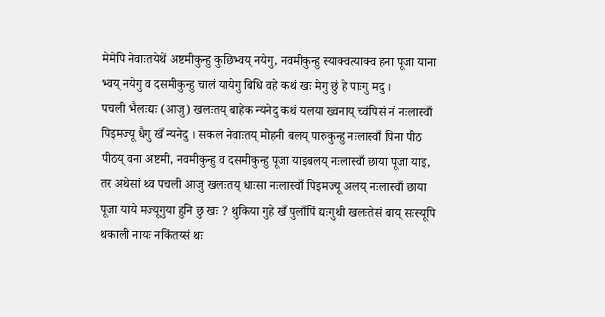मेमेपि नेवाःतयेथें अष्टमीकुन्हु कुछिभ्वय् नयेगु, नवमीकुन्हु स्याक्वत्याक्व हना पूजा याना भ्वय् नयेगु व दसमीकुन्हु चालं यायेगु बिधि वहे कथं खः मेगु छुं हे पाःगु मदु ।
पचली भैलःद्यः (आजु) खलःतय् बाहेक न्यनेदु कथं यलया ख्वनाय् च्वंपिसं नं नःलास्वाँ पिइमज्यू धैगु खँ न्यनेदु । सकल नेवाःतय् मोहनी बलय् पारुकुन्हु नःलास्वाँ पिना पीठ पीठय् वना अष्टमी, नवमीकुन्हु व दसमीकुन्हु पूजा याइबलय् नःलास्वाँ छाया पूजा याइ, तर अथेसां थ्व पचली आजु खलःतय् धाःसा नःलास्वाँ पिइमज्यू अलय् नःलास्वाँ छाया पूजा याये मज्यूगुया हुनि छु खः ? थुकिया गुहे खँ पुलाँपिं द्यःगुथी खलःतेसं बाय् सःस्यूपि थकाली नायः नकिंतय्सं थः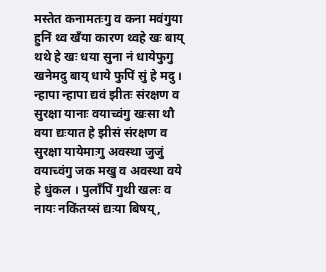मस्तेत कनामतःगु व कना मवंगुया हुनिं थ्व खँया कारण थ्वहे खः बाय् थथे हे खः धया सुना नं धायेफुगु खनेमदु बाय् धाये फुपिं सुं हे मदु ।
न्हापा न्हापा द्यवं झीतः संरक्षण व सुरक्षा यानाः वयाच्वंगु खःसा थौ वया द्यःयात हे झीसं संरक्षण व सुरक्षा यायेमाःगु अवस्था जुजुं वयाच्वंगु जक मखु व अवस्था वये हे धुंकल । पुलाँपिं गुथी खलः व नायः नकिंतय्सं द्यःया बिषय्,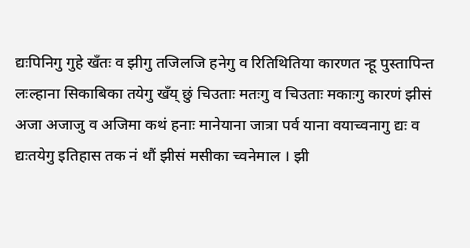द्यःपिनिगु गुहे खँतः व झीगु तजिलजि हनेगु व रितिथितिया कारणत न्हू पुस्तापिन्त लःल्हाना सिकाबिका तयेगु खँय् छुं चिउताः मतःगु व चिउताः मकाःगु कारणं झीसं अजा अजाजु व अजिमा कथं हनाः मानेयाना जात्रा पर्व याना वयाच्वनागु द्यः व द्यःतयेगु इतिहास तक नं थौं झीसं मसीका च्वनेमाल । झी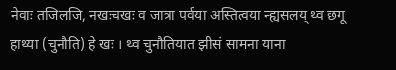नेवाः तजिलजि, नखःचखः व जात्रा पर्वया अस्तित्वया न्ह्यसलय् थ्व छगू हाथ्या (चुनौति) हे खः । थ्व चुनौतियात झीसं सामना याना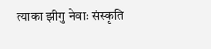त्याका झीगु नेवाः संस्कृति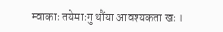म्वाकाः तयेमाःगु थौंया आवश्यकता खः ।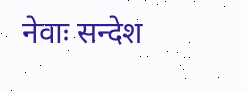नेवाः सन्देश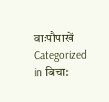वाःपौपाखें
Categorized in बिचा: